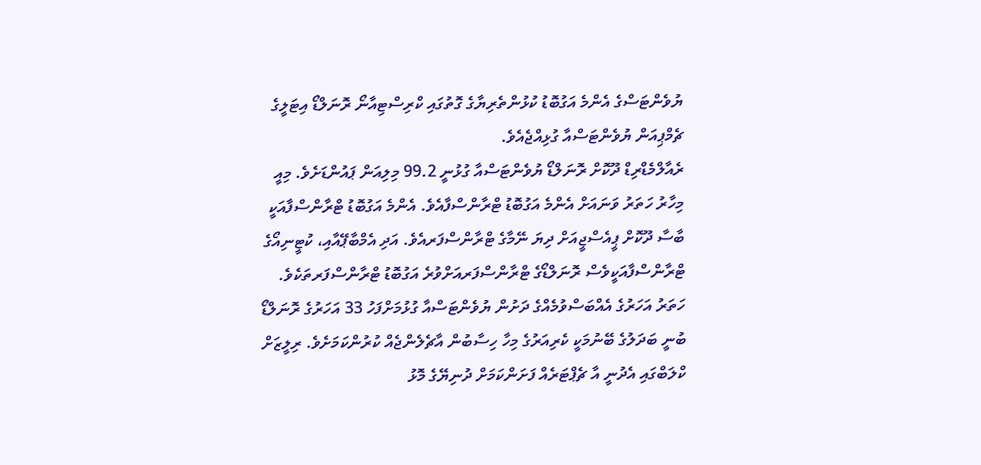ޔުވެންޓަސްގެ އެންމެ އަގުބޮޑު ކުޅުންތެރިޔާގެ ގޮތުގައި ކްރިސްޓިއާނޯ ރޮނަލްޑޯ އިޓަލީގެ ޗެމްޕިއަން ޔުވެންޓަސްއާ ގުޅިއްޖެއެވެ.
ރެއާލްމެޑްރިޑް ދޫކޮށް ރޮނަލްޑޯ ޔުވެންޓަސްއާ ގުޅުނީ 99.2 މިލިއަން ޕައުންޑަށެވެ. މިއީ މިހާރު ހަތަރު ވަނައަށް އެންމެ އަގުބޮޑު ޓްރާންސްފާއެވެ. އެންމެ އަގުބޮޑު ޓްރާންސްފާއަކީ ބާސާ ދޫކޮށް ޕީއެސްޖީއަށް ދިޔަ ނޭމާގެ ޓްރާންސްފަރއެވެ. އަދި އެމްބާޕޭއާއި، ކުޓީނިއޯގެ ޓްރާންސްފާއަކީވެސް ރޮނަލްޑޯގެ ޓްރާންސްފަރއަށްވުރެ އަގުބޮޑު ޓްރާންސްފަރތަކެވެ.
ހަތަރު އަހަރުގެ އެއްބަސްވުމެއްގެ ދަށުން ޔުވެންޓަސްއާ ގުޅުމަށްފަހު 33 އަހަރުގެ ރޮނަލްޑޯ ބުނީ ބަދަލުގެ ބޭނުމަކީ ކެރިއަރުގެ މިހާ ހިސާބުން އާޗެލެންޖެއް ކުރުންކަމަށެވެ. ރިލީޒަށް ކްލަބްގައި އެދުނީ އާ ޗެޕްޓަރެއް ފަށަންކަމަށް ދުނިޔޭގެ މޮޅު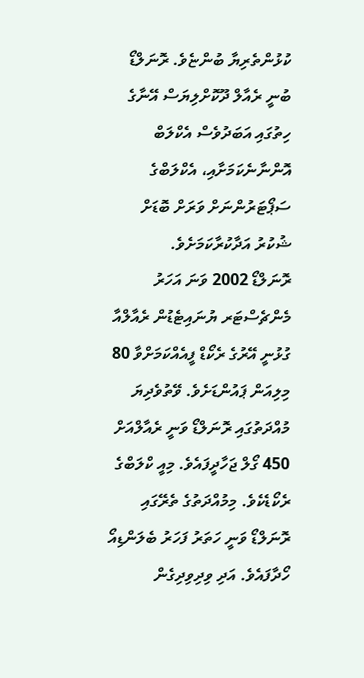ކުޅުންތެރިޔާ ބުންޏެވެ. ރޮނަލްޑޯ ބުނީ ރެއާލް ދޫކޮށްލިޔަސް އޭނާގެ ހިތުގައި އަބަދުވެސް އެކްލަބް އޮންނާނެކަމަށާއި، އެކްލަބްގެ ސަޕޯޓަރުންނަށް ވަރަށް ބޮޑަށް ޝުކުރު އަދާކުރާކަމަށެވެ.
ރޮނަލްޑޯ 2002 ވަނަ އަހަރު މެންޗެސްޓަރ ޔުނައިޓެޑުން ރެއާލްއާ ގުޅުނީ އޭރުގެ ރެކޯޑް ފީއެއްކަމަށްވާ 80 މިލިއަން ޕައުންޑަށެވެ. ވޭތުވެދިޔަ މުއްދަތުގައި ރޮނަލްޑޯ ވަނީ ރެއާލްއަށް 450 ގޯލް ޖަހާދީފައެވެ. މިއީ ކްލަބްގެ ރެކޯޑެކެވެ. މިމުއްދަތުގެ ތެރޭގައި ރޮނަލްޑޯ ވަނީ ހަތަރު ފަހަރު ބެލަންޑިއޯ ހޯދާފައެވެ. އަދި ވިދިވިދިގެން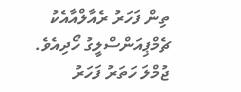ތިން ފަހަރު ރެއާލްއާއެކު ޗެމްޕިއަންސްލީގު ހޯދިއެވެ. ޖުމްލަ ހަތަރު ފަހަރު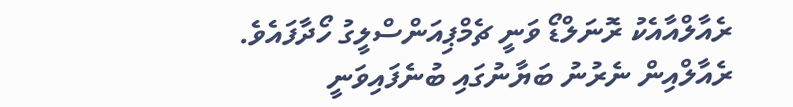ރެއާލްއާއެކު ރޮނަލްޑޯ ވަނީ ޗެމްޕިއަންސްލީގު ހޯދާފައެވެ. ރެއާލްއިން ނެރުނު ބަޔާނުގައި ބުނެފައިވަނީ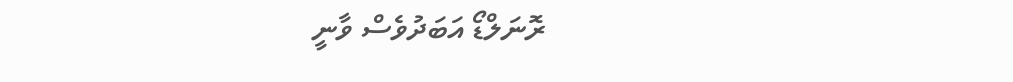ރޮނަލްޑޯ އަބަދުވެސް ވާނީ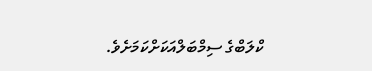ކްލަބްގެ ސިމްބަލްއަކަށްކަމަށެވެ.